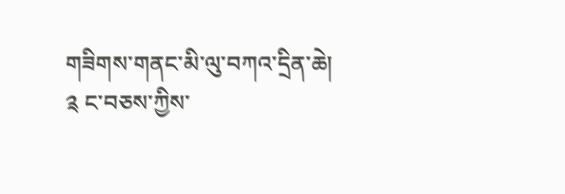གཟིགས་གནང་མི་ལུ་བཀའ་དྲིན་ཆེ།
༉ ང་བཅས་ཀྱིས་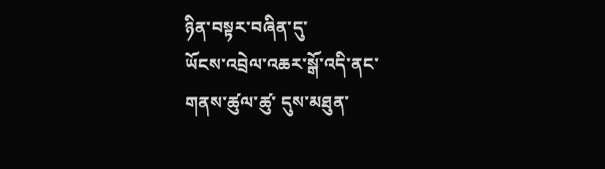ཉིན་བསྟར་བཞིན་དུ་
ཡོངས་འབྲེལ་འཆར་སྒོ་འདི་ནང་
གནས་ཚུལ་ཚུ་ དུས་མཐུན་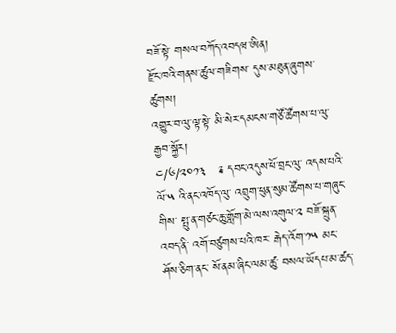བཟོ་སྟེ་ གསལ་བཀོད་འབདཝ་ཨིན།
རྫོང་ཁའི་གནས་ཚུལ་གཟིགས་ དུས་མཐུན་ཞུགས་ཚུགས།
འགྱུར་བ་ལུ་ལྟ་སྟེ་ མི་སེར་དམངས་གཙོ་ཚོགས་པ་ལུ་རྒྱབ་སྐྱོར།
༤/༦/༢༠༡༣   ༉ དབང་འདུས་ཕོ་བྲང་ལུ་ འདས་པའི་ལོ་༥ འི་ནང་འཁོད་ལུ་ འབྲུག་ཕུན་སུམ་ཚོགས་པ་གཞུང་གིས་ སྤུ་ན་གཙང་ཆུ་གློག་མེ་ལས་འགུལ་༢ བཟོ་སྐྲུན་འབད་ནི་ འགོ་བཙུགས་པའི་ཁར་ རྒེད་འོག་༡༥ མང་ཤོས་ཅིག་ནང་ སོ་ནམ་ཞིང་ལམ་ཚུ་ བསལ་ཡོདཔ་མ་ཚད་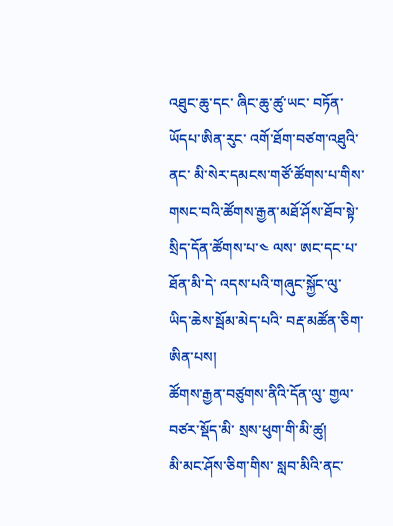འཐུང་ཆུ་དང་ ཞིང་ཆུ་ཚུ་ཡང་ བཏོན་ཡོདཔ་ཨིན་རུང་ འགོ་ཐོག་བཙག་འཐུའི་ནང་ མི་སེར་དམངས་གཙོ་ཚོགས་པ་གིས་ གསང་བའི་ཚོགས་རྒྱན་མཐོ་ཤོས་ཐོབ་སྟེ་ སྲིད་དོན་ཚོགས་པ་༤ ལས་ ཨང་དང་པ་ཐོན་མི་དེ་ འདས་པའི་གཞུང་སྐྱོང་ལུ་ ཡིད་ཆེས་སྦོམ་མེད་པའི་ བརྡ་མཚོན་ཅིག་ཨིན་པས།
ཚོགས་རྒྱན་བཙུགས་ནིའི་དོན་ལུ་ གྱལ་བཙར་སྡོད་མི་ སྲས་ཕུག་གི་མི་ཚུ།
མི་མང་ཤོས་ཅིག་གིས་ སླབ་མིའི་ནང་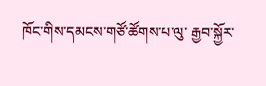ཁོང་གིས་དམངས་གཙོ་ཚོགས་པ་ལུ་ རྒྱབ་སྐྱོར་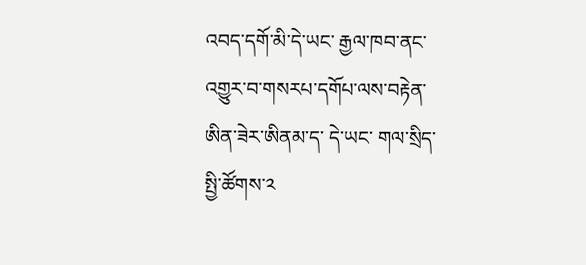འབད་དགོ་མི་དེ་ཡང་ རྒྱལ་ཁབ་ནང་ འགྱུར་བ་གསརཔ་དགོཔ་ལས་བརྟེན་ཨིན་ཟེར་ཨིནམ་ད་ དེ་ཡང་ གལ་སྲིད་སྤྱི་ཚོགས་༢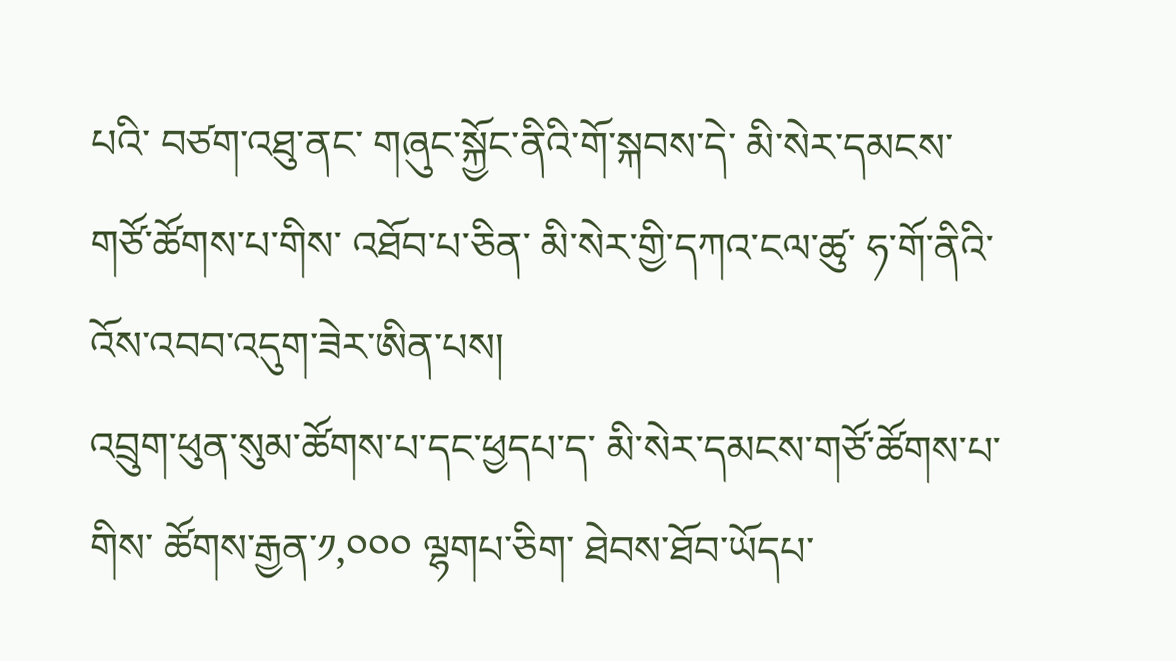པའི་ བཙག་འཐུ་ནང་ གཞུང་སྐྱོང་ནིའི་གོ་སྐབས་དེ་ མི་སེར་དམངས་གཙོ་ཚོགས་པ་གིས་ འཐོབ་པ་ཅིན་ མི་སེར་གྱི་དཀའ་ངལ་ཚུ་ ཧ་གོ་ནིའི་ འོས་འབབ་འདུག་ཟེར་ཨིན་པས།
འབྲུག་ཕུན་སུམ་ཚོགས་པ་དང་ཕྱདཔ་ད་ མི་སེར་དམངས་གཙོ་ཚོགས་པ་གིས་ ཚོགས་རྒྱན་༡,༠༠༠ ལྷགཔ་ཅིག་ ཐེབས་ཐོབ་ཡོདཔ་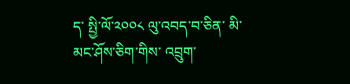ད་ སྤྱི་ལོ་༢༠༠༨ ལུ་འབད་བ་ཅིན་ མི་མང་ཤོས་ཅིག་གིས་ འབྲུག་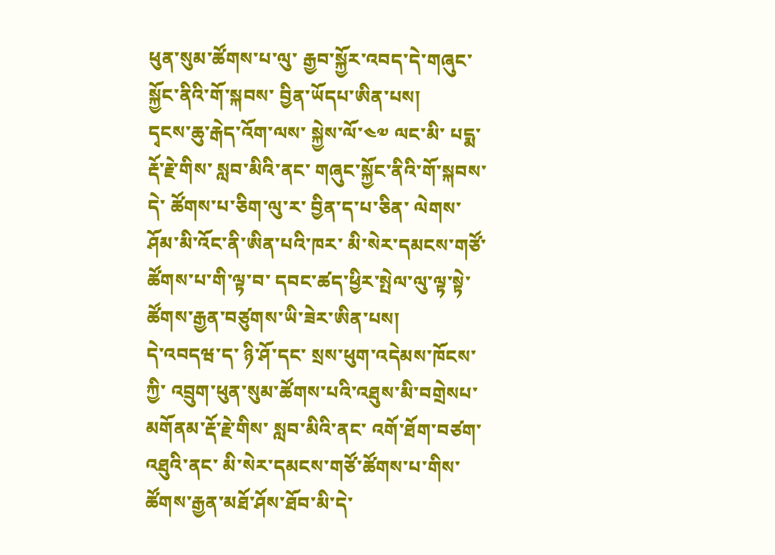ཕུན་སུམ་ཚོགས་པ་ལུ་ རྒྱབ་སྐྱོར་འབད་དེ་གཞུང་སྐྱོང་ནིའི་གོ་སྐབས་ བྱིན་ཡོདཔ་ཨིན་པས།
དྭངས་ཆུ་རྒེད་འོག་ལས་ སྐྱེས་ལོ་༤༧ ལང་མི་ པདྨ་རྡོ་རྗེ་གིས་ སླབ་མིའི་ནང་ གཞུང་སྐྱོང་ནིའི་གོ་སྐབས་དེ་ ཚོགས་པ་ཅིག་ལུ་ར་ བྱིན་ད་པ་ཅིན་ ལེགས་ཤོམ་མི་འོང་ནི་ཨིན་པའི་ཁར་ མི་སེར་དམངས་གཙོ་ཚོགས་པ་གི་ལྟ་བ་ དབང་ཚད་ཕྱིར་སྤེལ་ལུ་ལྟ་སྟེ་ ཚོགས་རྒྱན་བཙུགས་ཡི་ཟེར་ཨིན་པས།
དེ་འབདཝ་ད་ ཉི་ཤོ་དང་ སྲས་ཕུག་འདེམས་ཁོངས་ཀྱི་ འབྲུག་ཕུན་སུམ་ཚོགས་པའི་འཐུས་མི་བགྲེསཔ་ མགོནམ་རྡོ་རྗེ་གིས་ སླབ་མིའི་ནང་ འགོ་ཐོག་བཙག་འཐུའི་ནང་ མི་སེར་དམངས་གཙོ་ཚོགས་པ་གིས་ ཚོགས་རྒྱན་མཐོ་ཤོས་ཐོབ་མི་དེ་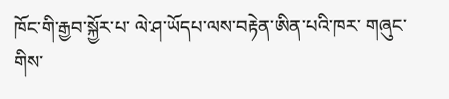ཁོང་གི་རྒྱབ་སྐྱོར་པ་ ལེ་ཤ་ཡོདཔ་ལས་བརྟེན་ཨིན་པའི་ཁར་ གཞུང་གིས་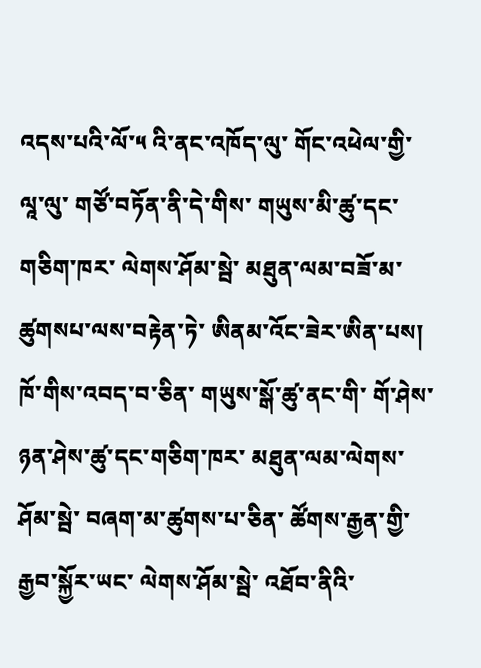འདས་པའི་ལོ་༥ འི་ནང་འཁོད་ལུ་ གོང་འཕེལ་གྱི་ལཱ་ལུ་ གཙོ་བཏོན་ནི་དེ་གིས་ གཡུས་མི་ཚུ་དང་གཅིག་ཁར་ ལེགས་ཤོམ་སྦེ་ མཐུན་ལམ་བཟོ་མ་ཚུགསཔ་ལས་བརྟེན་ཏེ་ ཨིནམ་འོང་ཟེར་ཨིན་པས།
ཁོ་གིས་འབད་བ་ཅིན་ གཡུས་སྒོ་ཚུ་ནང་གི་ གོ་ཤེས་ཉན་ཤེས་ཚུ་དང་གཅིག་ཁར་ མཐུན་ལམ་ལེགས་ཤོམ་སྦེ་ བཞག་མ་ཚུགས་པ་ཅིན་ ཚོགས་རྒྱན་གྱི་ རྒྱབ་སྐྱོར་ཡང་ ལེགས་ཤོམ་སྦེ་ འཐོབ་ནིའི་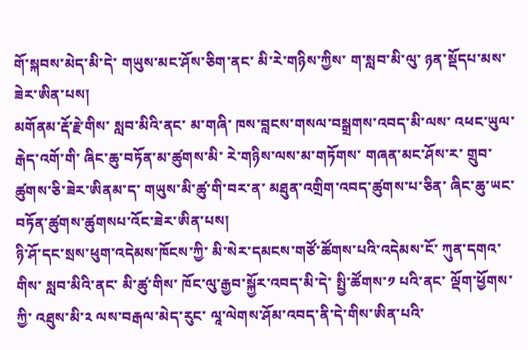གོ་སྐབས་མེད་མི་དེ་ གཡུས་མང་ཤོས་ཅིག་ནང་ མི་རེ་གཉིས་ཀྱིས་ ག་སླབ་མི་ལུ་ ཉན་སྡོདཔ་མས་ཟེར་ཨིན་པས།
མགོནམ་རྡོ་རྗེ་གིས་ སླབ་མིའི་ནང་ མ་གཞི་ ཁས་བླངས་གསལ་བསྒྲགས་འབད་མི་ལས་ འཕང་ཡུལ་རྒེད་འགོ་གི་ ཞིང་ཆུ་བཏོན་མ་ཚུགས་མི་ རེ་གཉིས་ལས་མ་གཏོགས་ གཞན་མང་ཤོས་ར་ གྲུབ་ཚུགས་ཅི་ཟེར་ཨིནམ་ད་ གཡུས་མི་ཚུ་གི་བར་ན་ མཐུན་འགྲིག་འབད་ཚུགས་པ་ཅིན་ ཞིང་ཆུ་ཡང་ བཏོན་ཚུགས་ཚུགསཔ་འོང་ཟེར་ཨིན་པས།
ཉི་ཤོ་དང་སྲས་ཕུག་འདེམས་ཁོངས་ཀྱི་ མི་སེར་དམངས་གཙོ་ཚོགས་པའི་འདེམས་ངོ་ ཀུན་དགའ་གིས་ སླབ་མིའི་ནང་ མི་ཚུ་གིས་ ཁོང་ལུ་རྒྱབ་སྐྱོར་འབད་མི་དེ་ སྤྱི་ཚོགས་༡ པའི་ནང་ ལྡོག་ཕྱོགས་ཀྱི་ འཐུས་མི་༢ ལས་བརྒལ་མེད་རུང་ ལཱ་ལེགས་ཤོམ་འབད་ནི་དེ་གིས་ཨིན་པའི་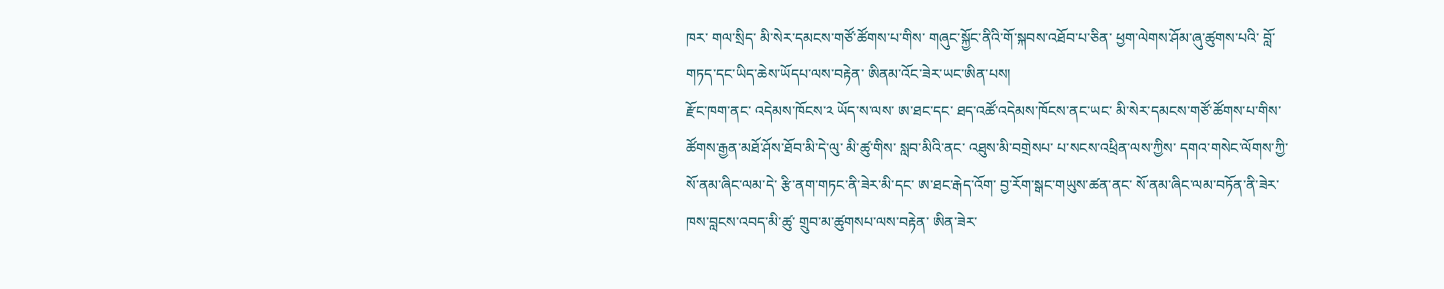ཁར་ གལ་སྲིད་ མི་སེར་དམངས་གཙོ་ཚོགས་པ་གིས་ གཞུང་སྐྱོང་ནིའི་གོ་སྐབས་འཐོབ་པ་ཅིན་ ཕྱག་ལེགས་ཤོམ་ཞུ་ཚུགས་པའི་ བློ་གཏད་དང་ཡིད་ཆེས་ཡོདཔ་ལས་བརྟེན་ ཨིནམ་འོང་ཟེར་ཡང་ཨིན་པས།
རྫོང་ཁག་ནང་ འདེམས་ཁོངས་༢ ཡོད་ས་ལས་ ཨ་ཐང་དང་ ཐད་འཚོ་འདེམས་ཁོངས་ནང་ཡང་ མི་སེར་དམངས་གཙོ་ཚོགས་པ་གིས་ ཚོགས་རྒྱན་མཐོ་ཤོས་ཐོབ་མི་དེ་ལུ་ མི་ཚུ་གིས་ སླབ་མིའི་ནང་ འཐུས་མི་བགྲེསཔ་ པ་སངས་འཕྲིན་ལས་ཀྱིས་ དགའ་གསེང་ལོགས་ཀྱི་ སོ་ནམ་ཞིང་ལམ་དེ་ རྩི་ནག་གཏང་ནི་ཟེར་མི་དང་ ཨ་ཐང་རྒེད་འོག་ བྱ་རོག་སྒང་གཡུས་ཚན་ནང་ སོ་ནམ་ཞིང་ལམ་བཏོན་ནི་ཟེར་ ཁས་བླངས་འབད་མི་ཚུ་ གྲུབ་མ་ཚུགསཔ་ལས་བརྟེན་ ཨིན་ཟེར་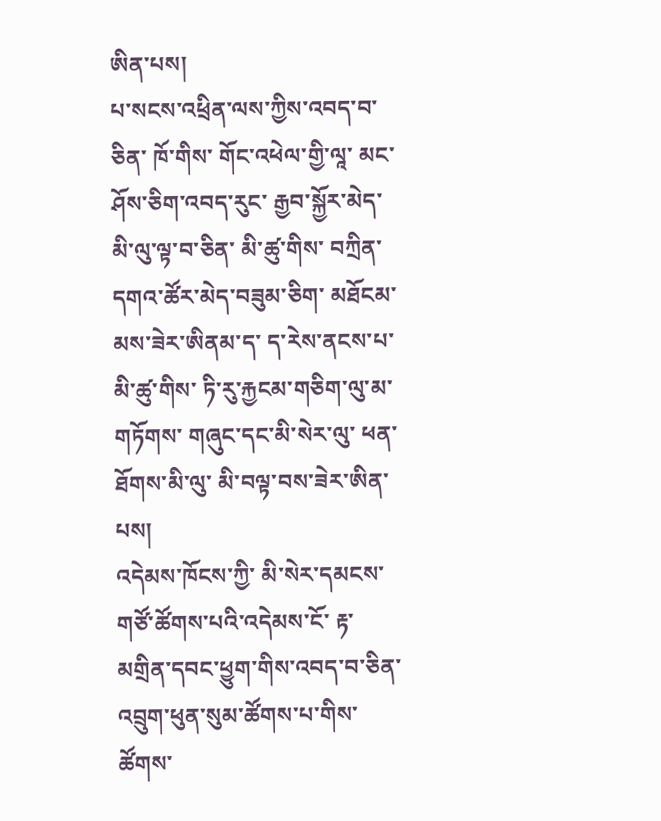ཨིན་པས།
པ་སངས་འཕྲིན་ལས་ཀྱིས་འབད་བ་ཅིན་ ཁོ་གིས་ གོང་འཕེལ་གྱི་ལཱ་ མང་ཤོས་ཅིག་འབད་རུང་ རྒྱབ་སྐྱོར་མེད་མི་ལུ་ལྟ་བ་ཅིན་ མི་ཚུ་གིས་ བཀྲིན་དགའ་ཚོར་མེད་བཟུམ་ཅིག་ མཐོངམ་མས་ཟེར་ཨིནམ་ད་ ད་རེས་ནངས་པ་ མི་ཚུ་གིས་ ཏི་རུ་རྐྱངམ་གཅིག་ལུ་མ་གཏོགས་ གཞུང་དང་མི་སེར་ལུ་ ཕན་ཐོགས་མི་ལུ་ མི་བལྟ་བས་ཟེར་ཨིན་པས།
འདེམས་ཁོངས་ཀྱི་ མི་སེར་དམངས་གཙོ་ཚོགས་པའི་འདེམས་ངོ་ རྟ་མགྲིན་དབང་ཕྱུག་གིས་འབད་བ་ཅིན་ འབྲུག་ཕུན་སུམ་ཚོགས་པ་གིས་ ཚོགས་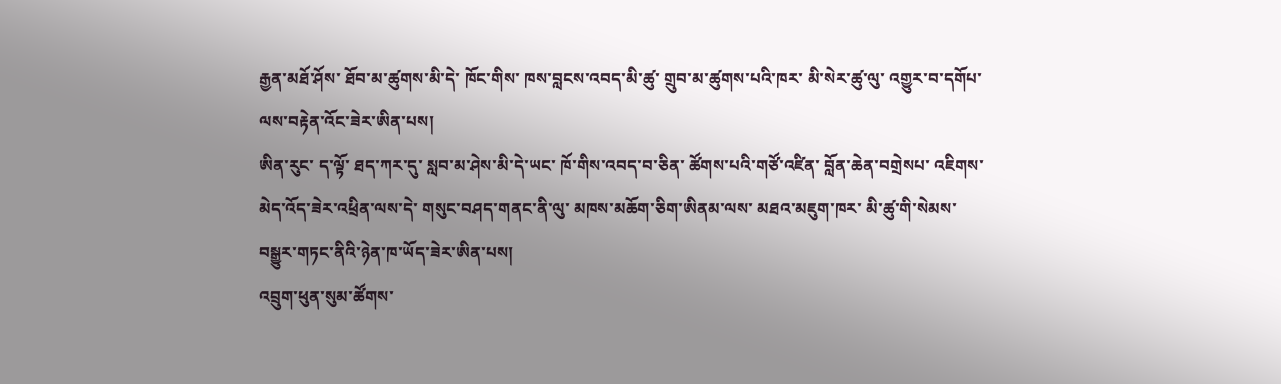རྒྱན་མཐོ་ཤོས་ ཐོབ་མ་ཚུགས་མི་དེ་ ཁོང་གིས་ ཁས་བླངས་འབད་མི་ཚུ་ གྲུབ་མ་ཚུགས་པའི་ཁར་ མི་སེར་ཚུ་ལུ་ འགྱུར་བ་དགོཔ་ལས་བརྟེན་འོང་ཟེར་ཨིན་པས།
ཨིན་རུང་ ད་ལྟོ་ ཐད་ཀར་དུ་ སླབ་མ་ཤེས་མི་དེ་ཡང་ ཁོ་གིས་འབད་བ་ཅིན་ ཚོགས་པའི་གཙོ་འཛིན་ བློན་ཆེན་བགྲེསཔ་ འཇིགས་མེད་འོད་ཟེར་འཕྲིན་ལས་དེ་ གསུང་བཤད་གནང་ནི་ལུ་ མཁས་མཆོག་ཅིག་ཨིནམ་ལས་ མཐའ་མཇུག་ཁར་ མི་ཚུ་གི་སེམས་ བསྒྱུར་གཏང་ནིའི་ཉེན་ཁ་ཡོད་ཟེར་ཨིན་པས།
འབྲུག་ཕུན་སུམ་ཚོགས་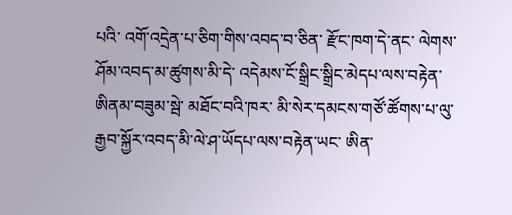པའི་ འགོ་འདྲེན་པ་ཅིག་གིས་འབད་བ་ཅིན་ རྫོང་ཁག་དེ་ནང་ ལེགས་ཤོམ་འབད་མ་ཚུགས་མི་དེ་ འདེམས་ངོ་སྒྲིང་སྒྲིང་མེདཔ་ལས་བརྟེན་ ཨིནམ་བཟུམ་སྦེ་ མཐོང་བའི་ཁར་ མི་སེར་དམངས་གཙོ་ཚོགས་པ་ལུ་ རྒྱབ་སྐྱོར་འབད་མི་ལེ་ཤ་ཡོདཔ་ལས་བརྟེན་ཡང་ ཨིན་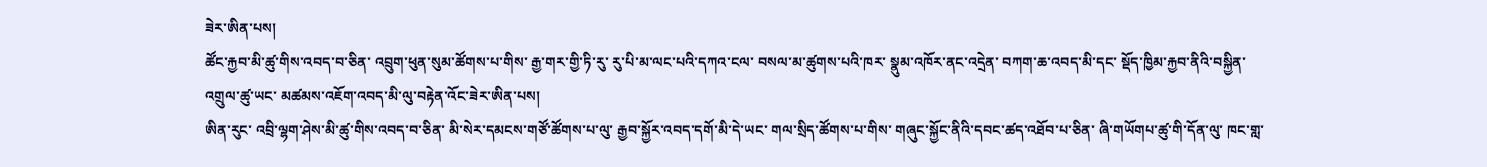ཟེར་ཨིན་པས།
ཚོང་རྐྱབ་མི་ཚུ་གིས་འབད་བ་ཅིན་ འབྲུག་ཕུན་སུམ་ཚོགས་པ་གིས་ རྒྱ་གར་གྱི་ཏི་རུ་ རུ་པི་མ་ལང་པའི་དཀའ་ངལ་ བསལ་མ་ཚུགས་པའི་ཁར་ སྣུམ་འཁོར་ནང་འདྲེན་ བཀག་ཆ་འབད་མི་དང་ སྡོད་ཁྱིམ་རྐྱབ་ནིའི་བསྐྱིན་འགྲུལ་ཚུ་ཡང་ མཚམས་འཇོག་འབད་མི་ལུ་བརྟེན་འོང་ཟེར་ཨིན་པས།
ཨིན་རུང་ འབྲི་ལྷག་ཤེས་མི་ཚུ་གིས་འབད་བ་ཅིན་ མི་སེར་དམངས་གཙོ་ཚོགས་པ་ལུ་ རྒྱབ་སྐྱོར་འབད་དགོ་མི་དེ་ཡང་ གལ་སྲིད་ཚོགས་པ་གིས་ གཞུང་སྐྱོང་ནིའི་དབང་ཚད་འཐོབ་པ་ཅིན་ ཞི་གཡོགཔ་ཚུ་གི་དོན་ལུ་ ཁང་གླ་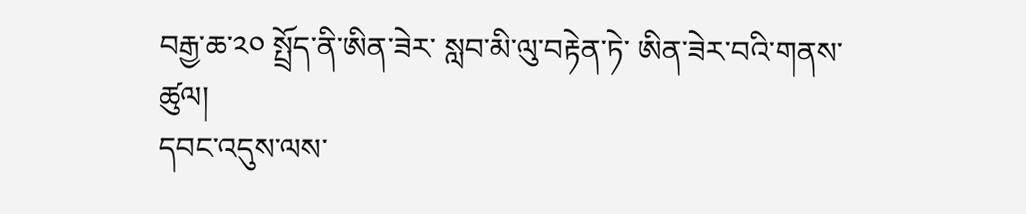བརྒྱ་ཆ་༢༠ སྤྲོད་ནི་ཨིན་ཟེར་ སླབ་མི་ལུ་བརྟེན་ཏེ་ ཨིན་ཟེར་བའི་གནས་ཚུལ།
དབང་འདུས་ལས་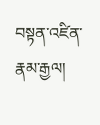བསྟན་འཛིན་རྣམ་རྒྱལ།